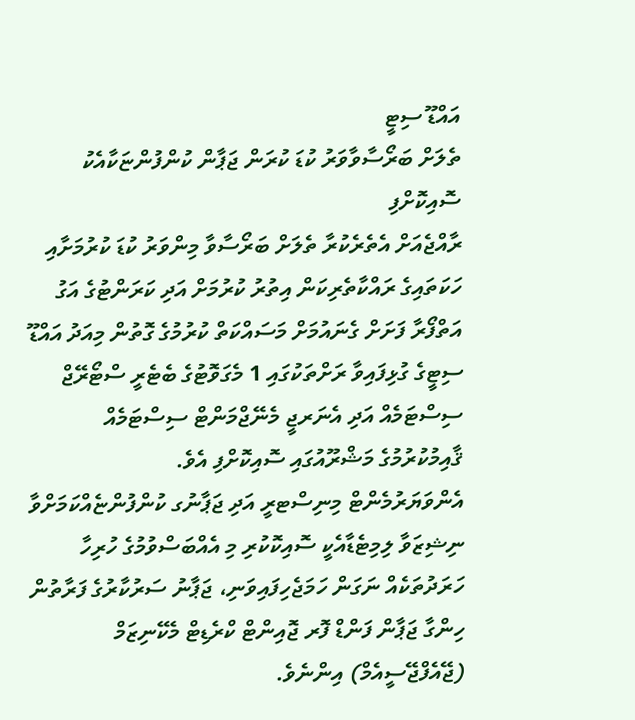އައްޑޫ ސިޓީ
ތެލަށް ބަރޯސާވާވަރު ކުޑަ ކުރަން ޖަޕާން ކުންފުންޏަކާއެކު ސޮއިކޮށްފި
ރާއްޖެއަށް އެތެރެކުރާ ތެލަށް ބަރޯސާވާ މިންވަރު ކުޑަ ކުރުމަށާއި ހަކަތައިގެ ރައްކާތެރިކަން އިތުރު ކުރުމަށް އަދި ކަރަންޓުގެ އަގު އަތްފޯރާ ފަށަށް ގެނައުމަށް މަސައްކަތް ކުރުމުގެ ގޮތުން މިއަދު އައްޑޫ ސިޓީގެ ގުޅިފައިވާ ރަށްތަކުގައި 1 މެގަވޮޓުގެ ބެޓެރީ ސްޓޯރޭޖް ސިސްޓަމެއް އަދި އެނަރޖީ މެނޭޖްމަންޓް ސިސްޓަމެއް ޤާއިމުކުރުމުގެ މަޝްރޫއުގައި ސޮއިކޮށްފި އެވެ.
އެންވަޔަރުމެންޓް މިނިސްޓރީ އަދި ޖަޕާނުގ ކުންފުންޏެއްކަމަށްވާ ނިޝިޒަވާ ލިމިޓެޑާއެކީ ސޮއިކޮކުރި މި އެއްބަސްވުމުގެ ހުރިހާ ހަރަދުތަކެއް ނަގަން ހަމަޖެހިފައިވަނި، ޖަޕާނު ސަރުކާރުގެ ފަރާތުން ހިންގާ ޖަޕާން ފަންޑް ފޮރ ޖޮއިންޓް ކްރެޑިޓް މެކޭނިޒަމް (ޖޭއެފްޖޭސީއެމް) އިންނެވެ.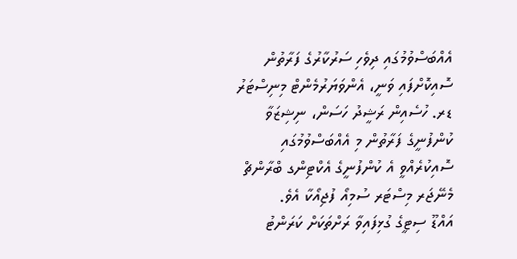އެއްބަސްވުމުގައި ދިވެހި ސަރުކާރުގެ ފަރާތުން ސޮއިކޮށްފައި ވަނީ، އެންވަޔަރުމެންޓް މިނިސްޓަރު ޑރ. ހުސެއިން ރަޝީދު ހަސަން، ނިޝިޒަވާ ކުންފުނީގެ ފަރާތުން މި އެއްބަސްވުމުގައި ސޮއިކުރެއްވީ އެ ކުންފުނީގެ އެކްޓިންގ ބްރާންޗް މެނޭޖަރ މިސްޓަރ ސުމިއޯ ފުޖިއޯކާ އެވެ.
އައްޑޫ ސިޓީގެ ގުޅިފައިވާ ރަށްތަކަށް ކަރަންޓު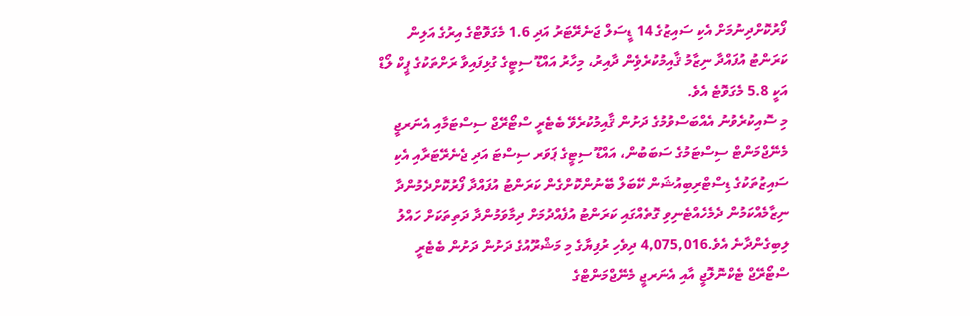ފޯރުކޮށްދިނުމަށް އެކި ސައިޒުގެ 14 ޑީސަލް ޖަނެރޭޓަރު އަދި 1.6 މެގަވޮޓްގެ އިރުގެ އަލިން ކަރަންޓު އުފައްދާ ނިޒާމު ޤާއިމުކުރެވިެން ދާއިރު، މިހާރު އައްޑޫ ސިޓީގެ ގުޅިފައިވާ ރަށްތަކުގެ ޕީކް ލޯޑް އަކީ 5.8 މެގަވޮޓެ އެވެ.
މި ސޮއިކުރެވުނު އެއްބަސްވުމުގެ ދަށުން ޤާއިމުކުރެވޭ ބެޓެރީ ސްޓޯރޭޖް ސިސްޓަމާއި އެނަރޖީ މެނޭޖްމަންޓް ސިސްޓަމުގެ ސަބަބުން، އައްޑޫ ސިޓީގެ ޕަވަރ ސިސްޓަ އަދި ޖެނެރޭޓަރާއި އެކި ސައިޒުތަކުގެ ޑިސްޓްރިބިއުޝަން ކޭބަލް ބޭނުންކޮށްގެން ކަރަންޓު އުފައްދާ ފޯރުކޮށްދެމުންދާ ނިޒާމެއްކަމުން ދެމެހެއްޓެނިވި ގޮތެއްގައި ކަރަންޓު އުފެއްދުމަށް ދިމާވަމުންދާ ދަތިތަކަށް ހައްލު ލިބިގެންދާނެ އެވެ.4,075,016 ދިވެހި ރުފިޔާގެ މި މަޝްރޫއުގެ ދަށުން ދަށުން ބެޓެރީ ސްޓޯރޭޖް ޓެކްނޮލޮޖީ އާއި އެނަރޖީ މެނޭޖްމަންޓްގެ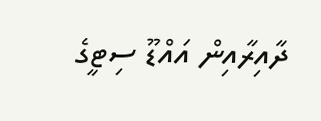ދާއިރާއިން އައްޑޫ ސިޓީގެ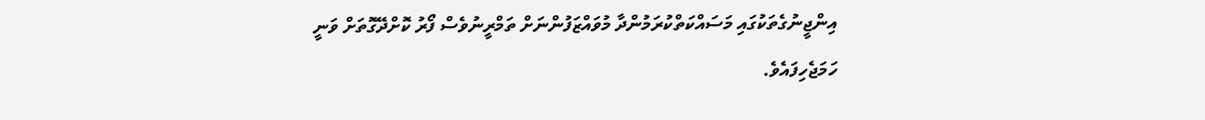އިންޖީނުގެތަކުގައި މަސައްކަތްކުރަމުންދާ މުވައްޒަފުންނަށް ތަމްރީނުވެސް ފޯރު ކޮށްދޭގޮތަށް ވަނީ ހަމަޖެހިފައެވެ.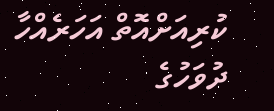ކުރިއަށްއޮތް އަހަރެއްހާ ދުވަހުގެ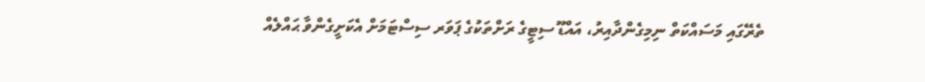ތެރޭގައި މަސައްކަތް ނިމިގެންދާއިރު، އައްޑޫ ސިޓީގެ ރަށްތަކުގެ ޕަވަރ ސިސްޓަމަށް އެކަށީގެންވާ ޙައްލެއް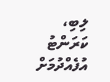ލިބި، ކަރަންޓު އުފެއްދުމަށް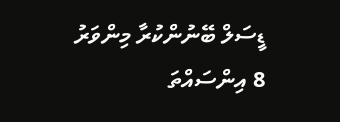ޑީސަލް ބޭނުންކުރާ މިންވަރު 8 އިންސައްތަ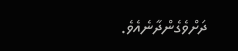ދަށްވެގެންދާނެއެވެ.